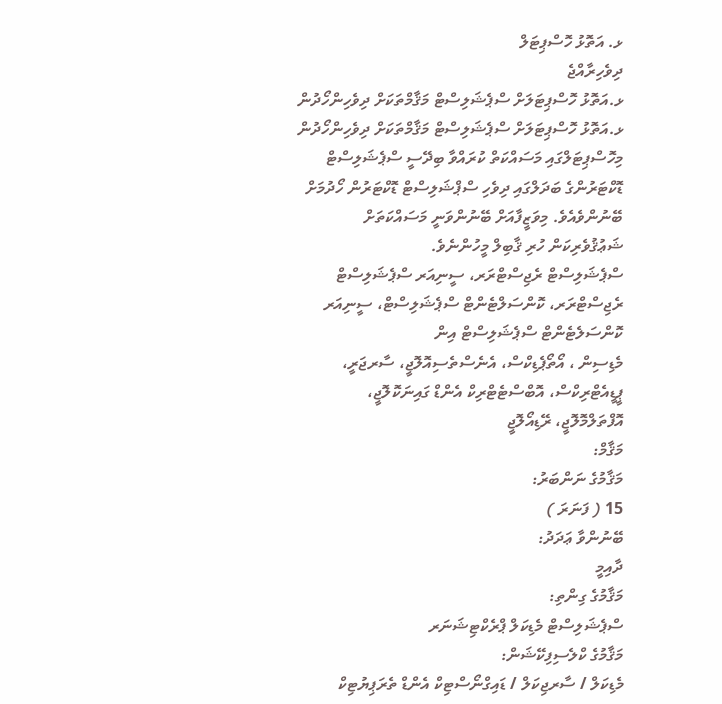ޅ. އަތޮޅު ހޮސްޕިޓަލް
ދިވެހިރާއްޖެ
ޅ.އަތޮޅު ހޮސްޕިޓަލަށް ސްޕެޝަލިސްޓް މަޤާމްތަކަށް ދިވެހިންހޯދުން
ޅ.އަތޮޅު ހޮސްޕިޓަލަށް ސްޕެޝަލިސްޓް މަޤާމްތަކަށް ދިވެހިންހޯދުން
މިހޮސްޕިޓަލްގައި މަސައްކަތް ކުރައްވާ ބިދޭސީ ސްޕެޝަލިސްޓް ޑޮކްޓަރުންގެ ބަދަލްގައި ދިވެހި ސްޕްޝަލިސްޓް ޑޮކްޓަރުން ހޯދުމަށް ބޭނުންވެއެވެ. މިވަޒީފާއަށް ބޭނުންވަނީ މަސައްކަތަށް ޝަޢުޤުވެރިކަން ހުރި ޤާބިލް މީހުންނެވެ.
ސްޕެޝަލިސްޓް ރެޖިސްޓްރަރ، ސީނިއަރ ސްޕެޝަލިސްޓް ރެޖިސްޓްރަރ، ކޮންސަލްޓެންޓް ސްޕެޝަލިސްޓް، ސީނިއަރ ކޮންސަލެޓެންޓް ސްޕެޝަލިސްޓް އިން
މެޑިސިން ، އޯތޯޕެޑިކްސް، އެނެސްތެސިއޮލޮޖީ، ސާރޖަރީ، ޕީޑީއެޓްރިކްސް، އޮބްސްޓެޓްރިކް އެންޑް ގައިނަކޮލޮޖީ، އޮފްތަލްމޮލޮޖީ، ރޭޑިއޯލޮޖީ
މަޤާމް:
މަޤާމުގެ ނަންބަރު:
15 ( ފަނަރަ )
ބޭނުންވާ ޢަދަދު:
ދާއިމީ
މަޤާމުގެ ގިންތި:
ސްޕެޝަލިސްޓް މެޑިކަލް ޕްރެކްޓިޝަނަރ
މަޤާމުގެ ކްލެސިފިކޭޝަން:
މެޑިކަލް / ސާރޖިކަލް / ޑައިގްނޯސްޓިކް އެންޑް ތެރަޕިޔުޓިކް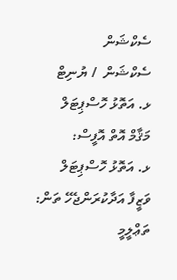ސެކްޝަން
ސެކްޝަން  / ޔުނިޓް
ޅ. އަތޮޅު ހޮސްޕިޓަލް
މަޤާމް އޮތް އޮފީސް:
ޅ. އަތޮޅު ހޮސްޕިޓަލް
ވަޒީފާ އަދާކުރަންޖެހޭ ތަން:
ތަޢްލީމީ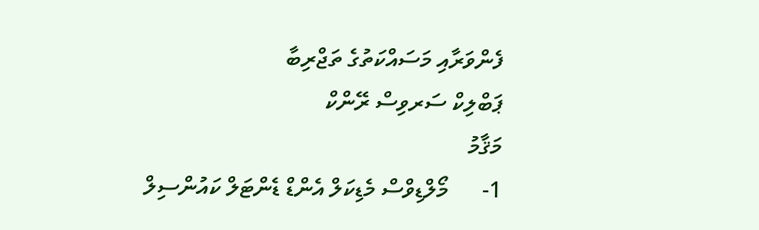ފެންވަރާއި މަސައްކަތުގެ ތަޖްރިބާ
ޕަބްލިކް ސަރވިސް ރޭންކް
މަޤާމު
1-      މޯލްޑިވްސް މެޑިކަލް އެންޑް ޑެންޓަލް ކައުންސިލް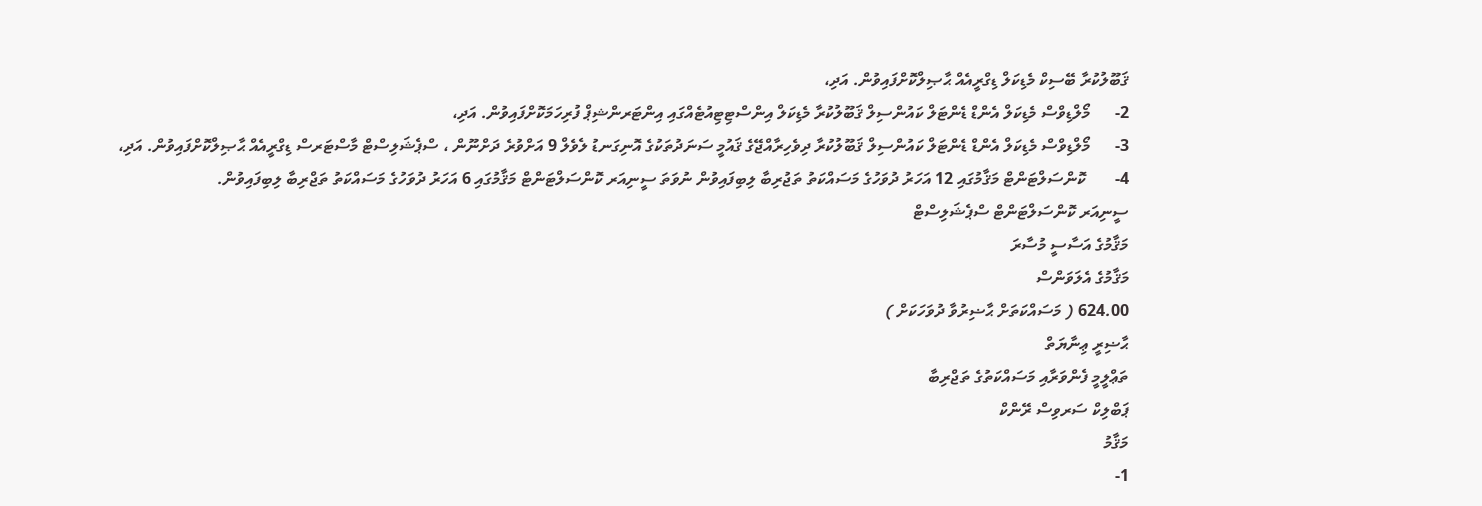ޤަބޫލުކުރާ ބޭސިކް މެޑިކަލް ޑިގްރީއެއް ޙާޞިލްކޮށްފައިވުން. އަދި،
2-      މޯލްޑިވްސް މެޑިކަލް އެންޑް ޑެންޓަލް ކައުންސިލް ޤަބޫލުކުރާ މެޑިކަލް އިންސްޓިޓިއުޓެއްގައި އިންޓަރންޝިޕް ފުރިހަމަކޮށްފައިވުން. އަދި،
3-      މޯލްޑިވްސް މެޑިކަލް އެންޑް ޑެންޓަލް ކައުންސިލް ޤަބޫލުކުރާ ދިވެހިރާއްޖޭގެ ޤައުމީ ސަނަދުތަކުގެ އޮނިގަނޑު ލެވެލް 9 އަށްވުރެ ދަށްނޫން ، ސްޕެޝަލިސްޓް މާސްޓަރސް ޑިގްރީއެއް ޙާޞިލްކޮށްފައިވުން. އަދި،
4-       ކޮންސަލްޓަންޓް މަޤާމުގައި 12 އަހަރު ދުވަހުގެ މަސައްކަތު ތަޖުރިބާ ލިބިފައިވުން ނުވަތަ ސީނިއަރ ކޮންސަލްޓަންޓް މަޤާމުގައި 6 އަހަރު ދުވަހުގެ މަސައްކަތު ތަޖްރިބާ ލިބިފައިވުން.
ސީނިއަރ ކޮންސަލްޓަންޓް ސްޕެޝަލިސްޓް
މަޤާމުގެ އަސާސީ މުސާރަ
މަޤާމުގެ އެލަވަންސް
624.00 ( މަސައްކަތަށް ޙާޟިރުވާ ދުވަހަކަށް )
ޙާޟިރީ ޢިނާޔަތް
ތަޢްލީމީ ފެންވަރާއި މަސައްކަތުގެ ތަޖްރިބާ
ޕަބްލިކް ސަރވިސް ރޭންކް
މަޤާމު
1-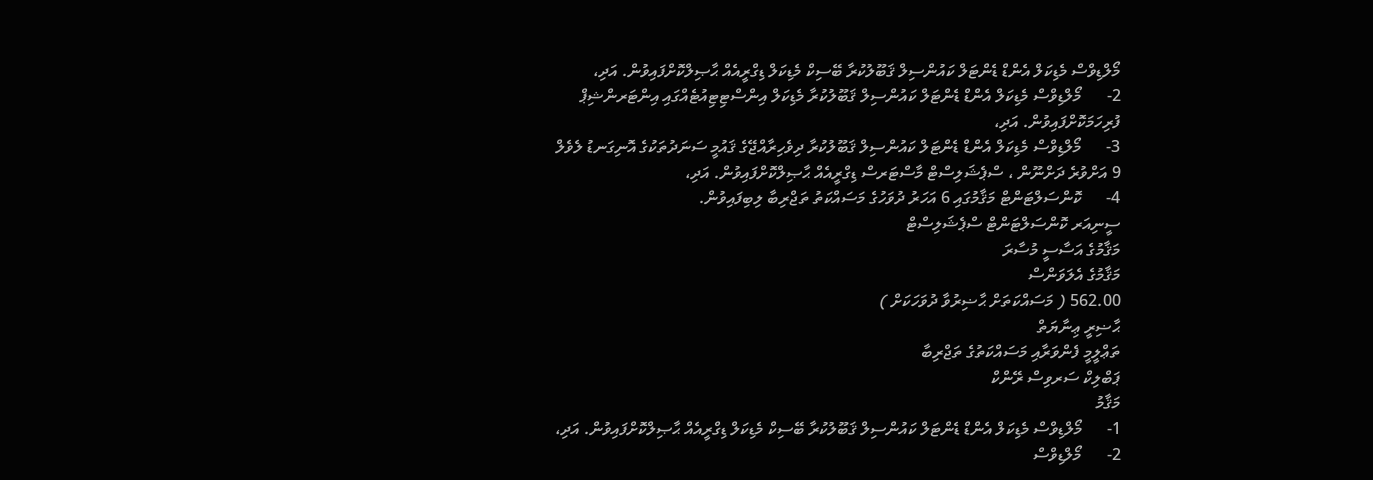މޯލްޑިވްސް މެޑިކަލް އެންޑް ޑެންޓަލް ކައުންސިލް ޤަބޫލުކުރާ ބޭސިކް މެޑިކަލް ޑިގްރީއެއް ޙާޞިލްކޮށްފައިވުން. އަދި،
2-      މޯލްޑިވްސް މެޑިކަލް އެންޑް ޑެންޓަލް ކައުންސިލް ޤަބޫލުކުރާ މެޑިކަލް އިންސްޓިޓިއުޓެއްގައި އިންޓަރންޝިޕް ފުރިހަމަކޮށްފައިވުން. އަދި،
3-      މޯލްޑިވްސް މެޑިކަލް އެންޑް ޑެންޓަލް ކައުންސިލް ޤަބޫލުކުރާ ދިވެހިރާއްޖޭގެ ޤައުމީ ސަނަދުތަކުގެ އޮނިގަނޑު ލެވެލް 9 އަށްވުރެ ދަށްނޫން ، ސްޕެޝަލިސްޓް މާސްޓަރސް ޑިގްރީއެއް ޙާޞިލްކޮށްފައިވުން. އަދި،
4-      ކޮންސަލްޓަންޓް މަޤާމުގައި 6 އަހަރު ދުވަހުގެ މަސައްކަތު ތަޖްރިބާ ލިބިފައިވުން.
ސީނިއަރ ކޮންސަލްޓަންޓް ސްޕެޝަލިސްޓް
މަޤާމުގެ އަސާސީ މުސާރަ
މަޤާމުގެ އެލަވަންސް
562.00 ( މަސައްކަތަށް ޙާޟިރުވާ ދުވަހަކަށް )
ޙާޟިރީ ޢިނާޔަތް
ތަޢްލީމީ ފެންވަރާއި މަސައްކަތުގެ ތަޖްރިބާ
ޕަބްލިކް ސަރވިސް ރޭންކް
މަޤާމު
1-      މޯލްޑިވްސް މެޑިކަލް އެންޑް ޑެންޓަލް ކައުންސިލް ޤަބޫލުކުރާ ބޭސިކް މެޑިކަލް ޑިގްރީއެއް ޙާޞިލްކޮށްފައިވުން. އަދި،
2-      މޯލްޑިވްސް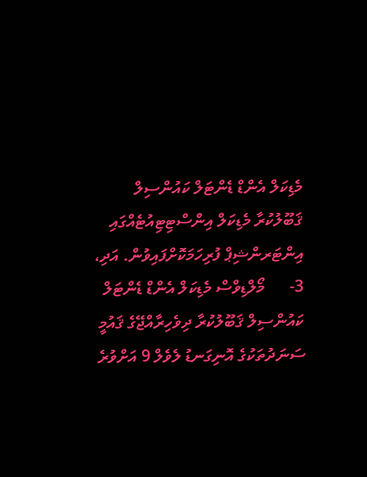މެޑިކަލް އެންޑް ޑެންޓަލް ކައުންސިލް ޤަބޫލުކުރާ މެޑިކަލް އިންސްޓިޓިއުޓެއްގައި އިންޓަރންޝިޕް ފުރިހަމަކޮށްފައިވުން. އަދި،
3-      މޯލްޑިވްސް މެޑިކަލް އެންޑް ޑެންޓަލް ކައުންސިލް ޤަބޫލުކުރާ ދިވެހިރާއްޖޭގެ ޤައުމީ ސަނަދުތަކުގެ އޮނިގަނޑު ލެވެލް 9 އަށްވުރެ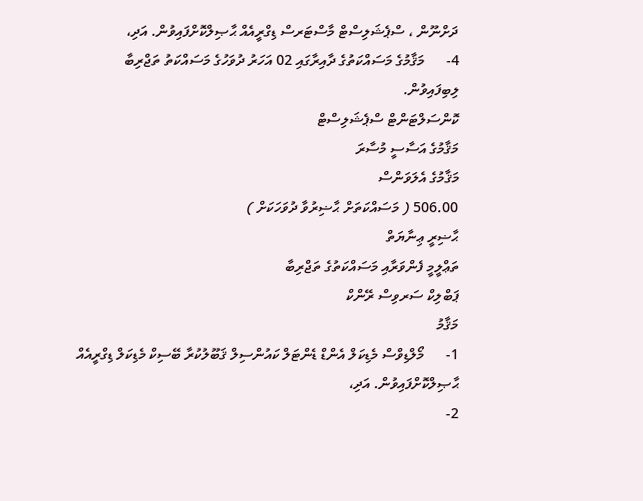ދަށްނޫން ، ސްޕެޝަލިސްޓް މާސްޓަރސް ޑިގްރީއެއް ޙާޞިލްކޮށްފައިވުން. އަދި،
4-      މަޤާމުގެ މަސައްކަތުގެ ދާއިރާގައި 02 އަހަރު ދުވަހުގެ މަސައްކަތު ތަޖްރިބާ ލިބިފައިވުން.
ކޮންސަލްޓަންޓް ސްޕެޝަލިސްޓް
މަޤާމުގެ އަސާސީ މުސާރަ
މަޤާމުގެ އެލަވަންސް
506.00 ( މަސައްކަތަށް ޙާޟިރުވާ ދުވަހަކަށް )
ޙާޟިރީ ޢިނާޔަތް
ތަޢްލީމީ ފެންވަރާއި މަސައްކަތުގެ ތަޖްރިބާ
ޕަބްލިކް ސަރވިސް ރޭންކް
މަޤާމު
1-      މޯލްޑިވްސް މެޑިކަލް އެންޑް ޑެންޓަލް ކައުންސިލް ޤަބޫލުކުރާ ބޭސިކް މެޑިކަލް ޑިގްރީއެއް ޙާޞިލްކޮށްފައިވުން. އަދި،
2-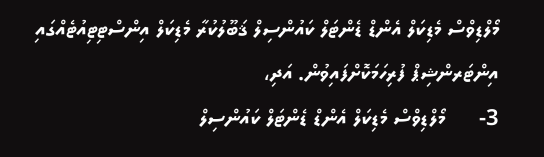މޯލްޑިވްސް މެޑިކަލް އެންޑް ޑެންޓަލް ކައުންސިލް ޤަބޫލުކުރާ މެޑިކަލް އިންސްޓިޓިއުޓެއްގައި އިންޓަރންޝިޕް ފުރިހަމަކޮށްފައިވުން. އަދި،
3-      މޯލްޑިވްސް މެޑިކަލް އެންޑް ޑެންޓަލް ކައުންސިލް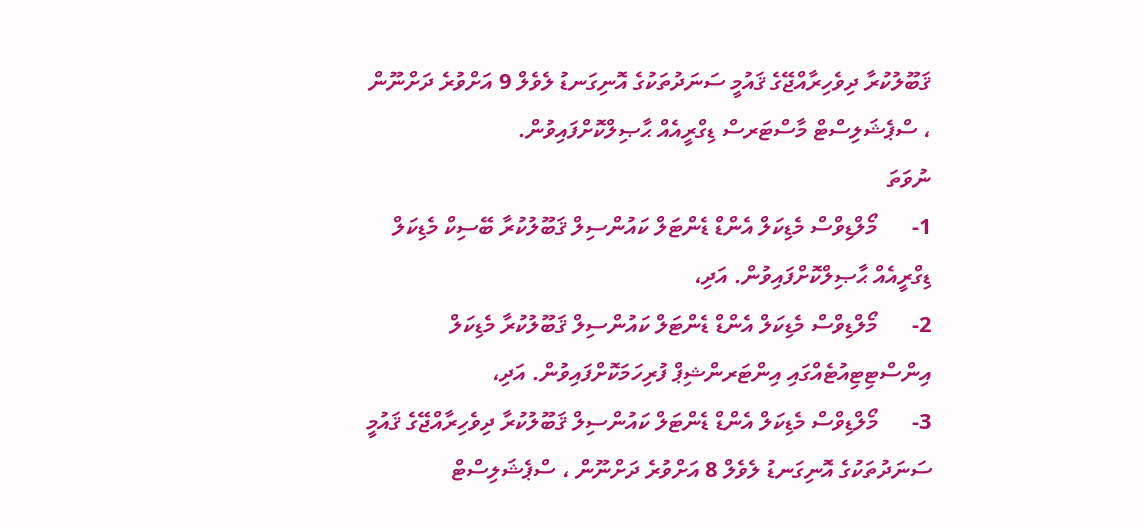ޤަބޫލުކުރާ ދިވެހިރާއްޖޭގެ ޤައުމީ ސަނަދުތަކުގެ އޮނިގަނޑު ލެވެލް 9 އަށްވުރެ ދަށްނޫން ، ސްޕެޝަލިސްޓް މާސްޓަރސް ޑިގްރީއެއް ޙާޞިލްކޮށްފައިވުން.
ނުވަތަ
1-      މޯލްޑިވްސް މެޑިކަލް އެންޑް ޑެންޓަލް ކައުންސިލް ޤަބޫލުކުރާ ބޭސިކް މެޑިކަލް ޑިގްރީއެއް ޙާޞިލްކޮށްފައިވުން. އަދި،
2-      މޯލްޑިވްސް މެޑިކަލް އެންޑް ޑެންޓަލް ކައުންސިލް ޤަބޫލުކުރާ މެޑިކަލް އިންސްޓިޓިއުޓެއްގައި އިންޓަރންޝިޕް ފުރިހަމަކޮށްފައިވުން. އަދި،
3-      މޯލްޑިވްސް މެޑިކަލް އެންޑް ޑެންޓަލް ކައުންސިލް ޤަބޫލުކުރާ ދިވެހިރާއްޖޭގެ ޤައުމީ ސަނަދުތަކުގެ އޮނިގަނޑު ލެވެލް 8 އަށްވުރެ ދަށްނޫން ، ސްޕެޝަލިސްޓް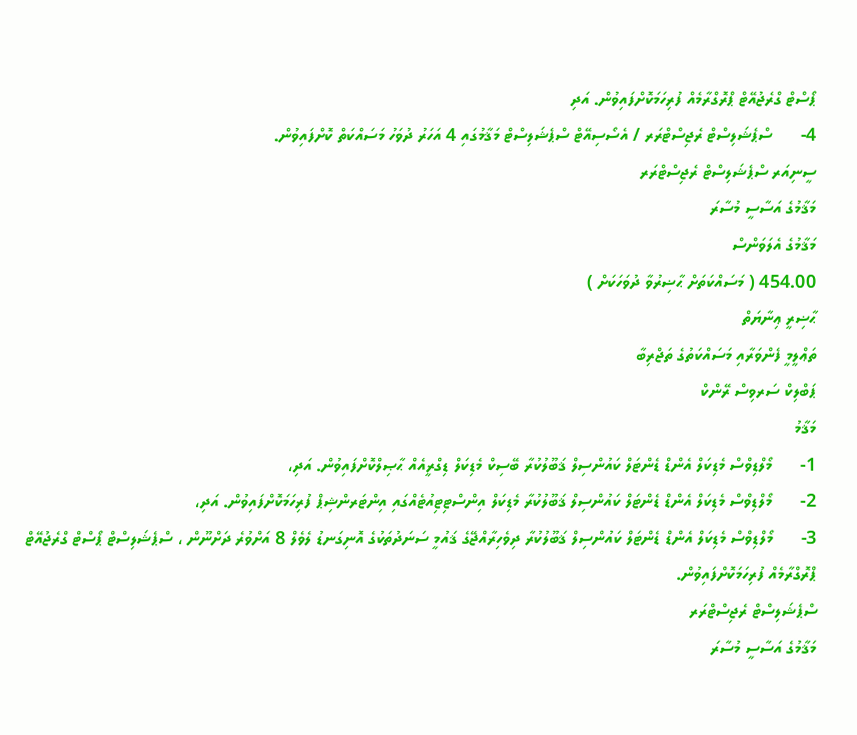ޕޯސްޓް ގްރެޖުއޭޓް ޕްރޮގްރާމެއް ފުރިހަމަކޮށްފައިވުން. އަދި
4-      ސްޕެޝަލިސްޓް ރެޖިސްޓްރަރ / އެސޯސިއޭޓް ސްޕެޝަލިސްޓް މަޤާމުގައި 4 އަހަރު ދުވަހު މަސައްކަތް ކޮށްފައިވުން.
ސީނިއަރ ސްޕެޝަލިސްޓް ރެޖިސްޓްރަރ
މަޤާމުގެ އަސާސީ މުސާރަ
މަޤާމުގެ އެލަވަންސް
454.00 ( މަސައްކަތަށް ޙާޟިރުވާ ދުވަހަކަށް )
ޙާޟިރީ ޢިނާޔަތް
ތަޢްލީމީ ފެންވަރާއި މަސައްކަތުގެ ތަޖްރިބާ
ޕަބްލިކް ސަރވިސް ރޭންކް
މަޤާމު
1-      މޯލްޑިވްސް މެޑިކަލް އެންޑް ޑެންޓަލް ކައުންސިލް ޤަބޫލުކުރާ ބޭސިކް މެޑިކަލް ޑިގްރީއެއް ޙާޞިލްކޮށްފައިވުން. އަދި،
2-      މޯލްޑިވްސް މެޑިކަލް އެންޑް ޑެންޓަލް ކައުންސިލް ޤަބޫލުކުރާ މެޑިކަލް އިންސްޓިޓިއުޓެއްގައި އިންޓަރންޝިޕް ފުރިހަމަކޮށްފައިވުން. އަދި،
3-      މޯލްޑިވްސް މެޑިކަލް އެންޑް ޑެންޓަލް ކައުންސިލް ޤަބޫލުކުރާ ދިވެހިރާއްޖޭގެ ޤައުމީ ސަނަދުތަކުގެ އޮނިގަނޑު ލެވެލް 8 އަށްވުރެ ދަށްނޫން ، ސްޕެޝަލިސްޓް ޕޯސްޓް ގްރެޖުއޭޓް ޕްރޮގްރާމެއް ފުރިހަމަކޮށްފައިވުން.
ސްޕެޝަލިސްޓް ރެޖިސްޓްރަރ
މަޤާމުގެ އަސާސީ މުސާރަ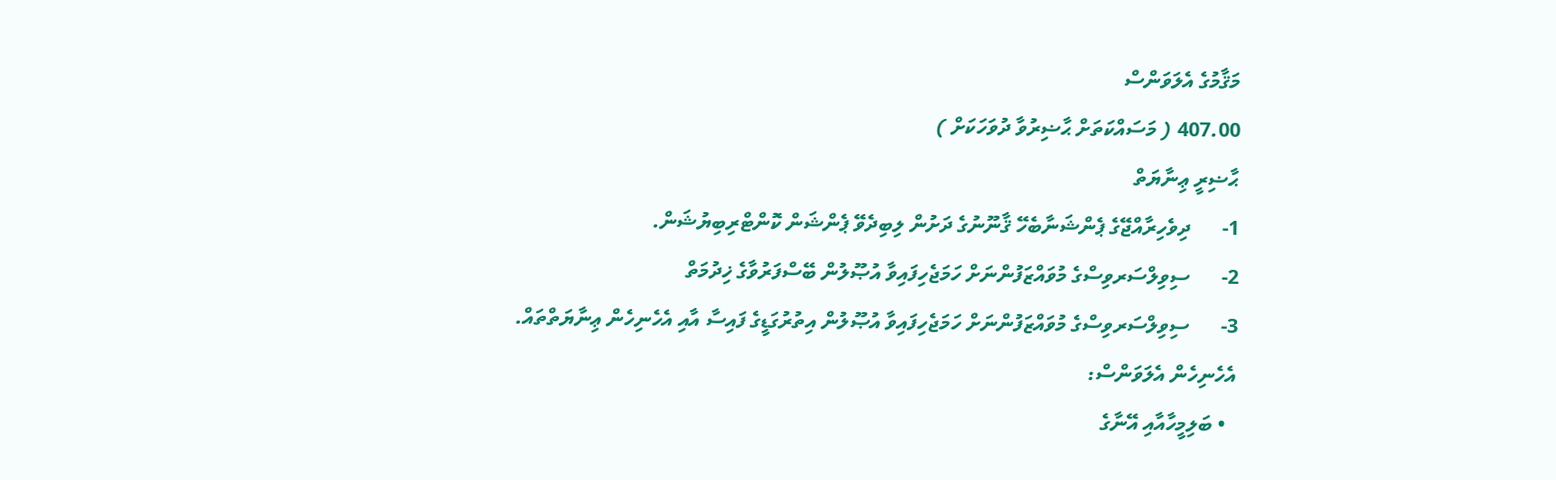މަޤާމުގެ އެލަވަންސް
407.00 ( މަސައްކަތަށް ޙާޟިރުވާ ދުވަހަކަށް )
ޙާޟިރީ ޢިނާޔަތް
1-      ދިވެހިރާއްޖޭގެ ޕެންޝަނާބެހޭ ޤާނޫނުގެ ދަށުން ލިބިދެވޭ ޕެންޝަން ކޮންޓްރިބިޔުޝަން.
2-      ސިވިލްސަރވިސްގެ މުވައްޒަފުންނަށް ހަމަޖެހިފައިވާ އުޞޫލުން ބޭސްފަރުވާގެ ޚިދުމަތް
3-      ސިވިލްސަރވިސްގެ މުވައްޒަފުންނަށް ހަމަޖެހިފައިވާ އުޞޫލުން އިތުރުގަޑީގެ ފައިސާ އާއި އެހެނިހެން ޢިނާޔަތްތައް.
އެހެނިހެން އެލަވަންސް:
  • ބަލިމީހާއާއި އޭނާގެ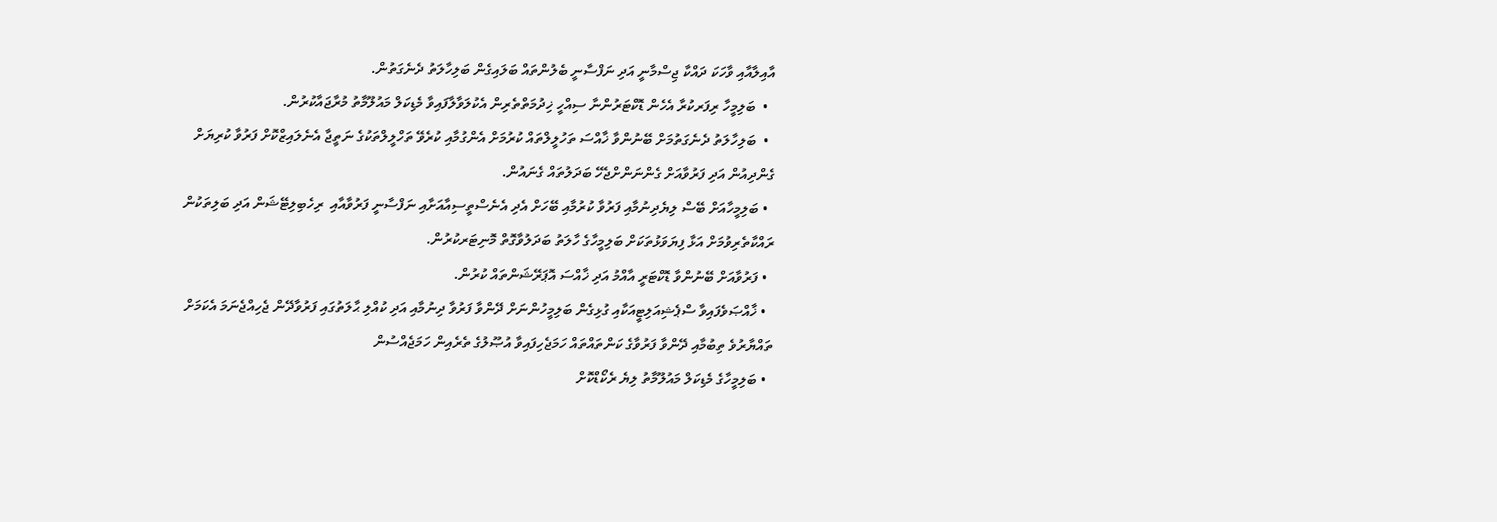އާއިލާއާއި ވާހަކަ ދައްކާ ޖިސްމާނީ އަދި ނަފްސާނީ ބެލުންތައް ބަލައިގެން ބަލިހާލަތު ދެނެގަތުން.
  •  ބަލިމީހާ ރިފަރކުރާ އެހެން ޑޮކްޓަރުންނާ ސިއްހީ ޚިދުމަތްތެރިން އެކުލަވާލާފައިވާ މެޑިކަލް މައުލޫމާތު މުރާޖައާކުރުން.
  •  ބަލިހާލަތު ދެނެގަތުމަށް ބޭނުންވާ ޚާއްސަ ތަހުލީލްތައް ކުރުމަށް އެންގުމާއި ކުރެވޭ ތަހްލީލްތަކުގެ ނަތީޖާ އެނެލައިޒްކޮށް ފަރުވާ ކުރިޔަށް  ގެންދިއުން އަދި ފަރުވާއަށް ގެންނަންށްޖެހޭ ބަދަލުތައް ގެނައުން.
  • ބަލިމީހާއަށް ބޭސް ލިޔެދިނުމާއި ފަރުވާ ކުރުމާއި ބޭހަށް އެދި އެނެސްތީސިއާއަށާއި ނަފްސާނީ ފަރުވާއާއި  ރިހެބިލިޓޭޝަން އަދި ބަލިތަކުން ރައްކާތެރިވުމަށް އަޅާ ފިޔަވަޅުތަކަށް ބަލިމީހާގެ ހާލަތު ބަދަލުވާގޮތް މޮނިޓަރކުރުން.
  • ފަރުވާއަށް ބޭނުންވާ ޑޮކްޓަރީ އާއްމު އަދި ޚާއްސަ އޮޕަރޭޝަންތައް ކުރުން.
  • ޚާއްޞަވެފައިވާ ސްޕެޝިއަލިޓީއަކާއި ގުޅިގެން ބަލިމީހުންނަށް ދޭންވާ ފަރުވާ ދިނުމާއި އަދި ކުއްލި ޙާލަތުގައި ފަރުވާދޭން ޖެހިއްޖެނަމަ އެކަމަށް ތައްޔާރުވެ ތިބުމާއި ދޭންވާ ފަރުވާގެ ކަންތައްތައް ހަމަޖެހިފައިވާ އުޞޫލުގެ ތެރެއިން ހަމަޖެއްސުން
  • ބަލިމީހާގެ މެޑިކަލް މައުލޫމާތު ލިޔެ ރެކޯޑްކޮށް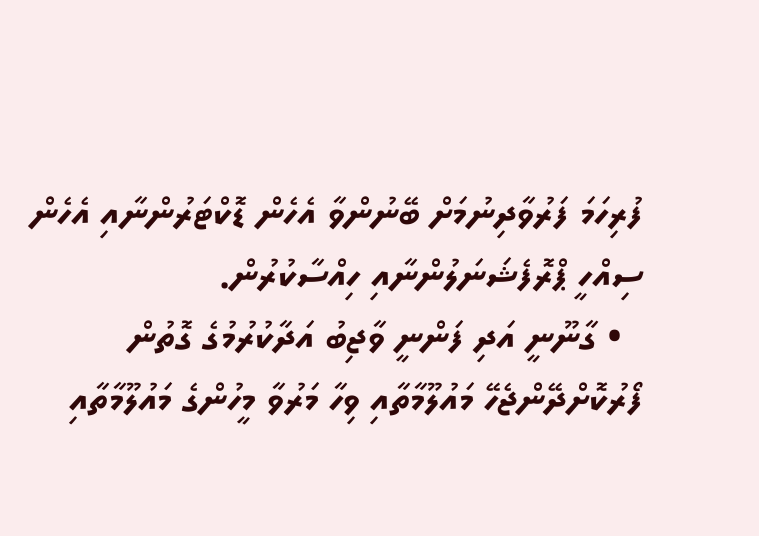ފުރިހަމަ ފަރުވާދިނުމަށް ބޭނުންވާ އެހެން ޑޮކްޓަރުންނާއި އެހެން ސިއްހީ ޕްރޮފެޝަނަލުންނާއި ހިއްސާކުރުން.
  • ގާނޫނީ އަދި ފަންނީ ވާޖިބު އަދާކުރުމުގެ ގޮތުން ފޯރުކޮށްދޭންޖެހޭ މައުލޫމާތާއި ވިހާ މަރުވާ މީހުންގެ މައުލޫމާތާއި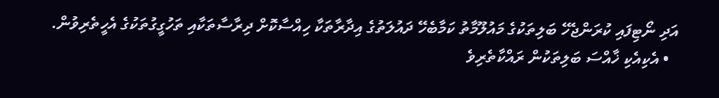އަދި ނޯޓިފައި ކުރަންޖެހޭ ބަލިތަކުގެ މައުލޫމާތު ކަމާބެހޭ ދައުލަތުގެ އިދާރާތަކާ ހިއްސާކޮށް ދިރާސާތަކާއި ތަހުގީގުތަކުގެ އެހީތެރިވުން.
  • އެކިއެކި ޚާއްސަ ބަލިތަކުން ރައްކާތެރިވެ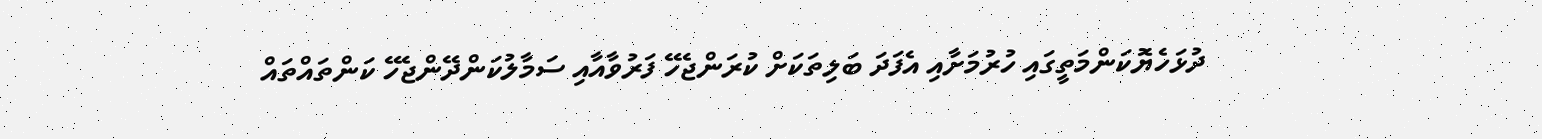ދުޅަހެޔޮކަންމަތީގައި ހުރުމަށާއި އެފަދަ ބަލިތަކަށް ކުރަންޖެހޭ ފަރުވާއާއި ސަމާލުކަންދޭންޖެހޭ ކަންތައްތައް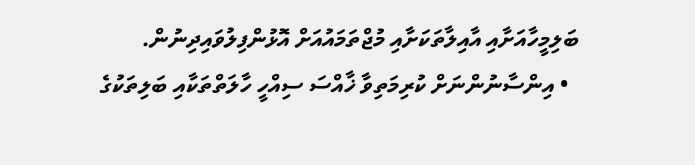ބަލިމީހާއަށާއި އާއިލާތަކަށާއި މުޖްތަމައުއަށް އޮޅުންފިލުވައިދިނުން.
  • އިންސާނުންނަށް ކުރިމަތިވާ ޚާއްސަ ސިއްހީ ހާލަތްތަކާއި ބަލިތަކުގެ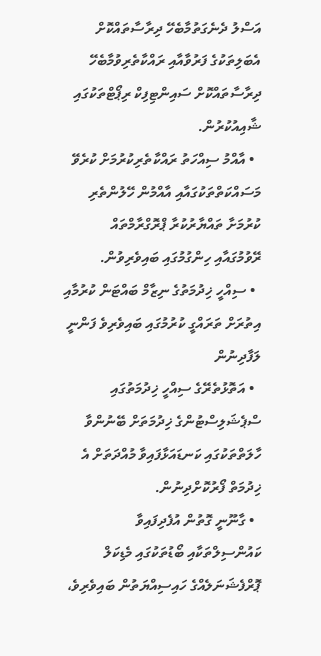އަސްލު ދެނެގަތުމާބެހޭ ދިރާސާތައްކޮށް އެބަލިތަކުގެ ފަރުވާއާއި ރައްކާތެރިވުމާބެހޭ ދިރާސާތައްކޮށް ސައިންޓިފިކް ރިޕޯޓްތަކުގައި ޝާއިއުކުރުން.
  • އާއްމު ސިއްހަތު ރައްކާތެރިކުރުމަށް ކުރެވޭ މަސައްކަތްތަކުގައާއި އާއްމުން ހޭލުންތެރި ކުރުމަށާ ތައްޔާރުކުރާ ޕްރޮގްރާމްތައް ރޭވުމުގައާއި ހިންގުމުގައި ބައިވެރިވުން.
  • ސިއްހީ ޚިދުމަތުގެ ނިޒާމް ބައްޓަން ކުރުމާއި އިތުރަށް ތަރައްގީ ކުރުމުގައި ބައިވެރިވެ ފަންނީ ލަފާދިނުން
  • އަތޮޅުތެރޭގެ ސިއްހީ ޚިދުމަތުގައި ސްޕެޝަލިސްޓުންގެ ޚިދުމަތަށް ބޭނުންވާ ހާލަތްތަކުގައި ކަނޑައަޅާފައިވާ މުއްދަތަށް އެ ޚިދުމަތް ފޯރުކޮށްދިނުން.
  • ގާނޫނީ ގޮތުން އުފެދިފައިވާ ކައުންސިލްތަކާއި ބޯޑުތަކުގައި މެޑިކަލް ޕޮރްފެޝަނަލެއްގެ ހައިސިއްޔަތުން ބައިވެރިވެ،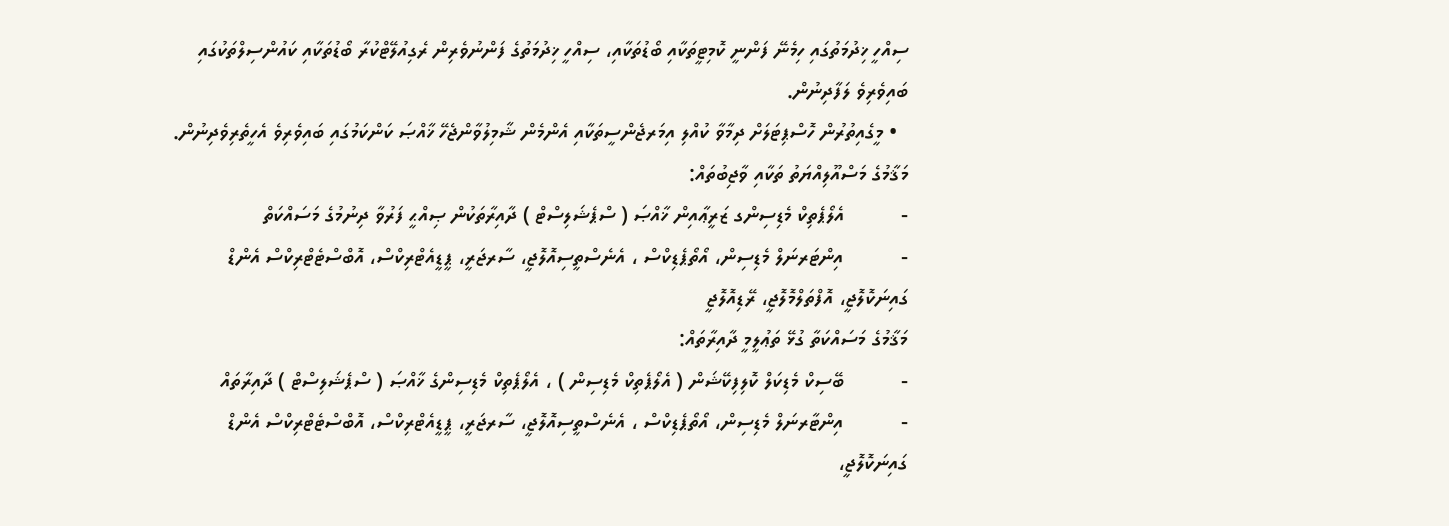ސިއްހީ ޚިދުމަތުގައި ހިމެނޭ ފަންނީ ކޮމިޓީތަކާއި ބޯޑުތަކާއި، ސިއްހީ ޚިދުމަތުގެ ފަންނުވެރިން ރެގިއުލޭޓްކުރާ ބޯޑުތަކާއި ކައުންސިލްތަކުގައި ބައިވެރިވެ ލަފާދިނުން.
  • މީގެއިތުރުން ހޮސްޕިޓަލަށް ދިމާވާ ކުއްލި އިމަރޖެންސީތަކާއި އެންމެން ޝާމިލުވާންޖެހޭ ޚާއްޞަ ކަންކަމުގައި ބައިވެރިވެ އެހީތެރިވެދިނުން.
މަޤާމުގެ މަސްއޫލިއްޔަތު ތަކާއި ވާޖިބުތައް:
-          އެލޯޕެތިކް މެޑިސިންގ ޒަރީޢާއިން ޚާއްޞަ ( ސްޕެޝަލިސްޓް ) ދާއިރާތަކުން ޞިއްޙީ ފަރުވާ ދިނުމުގެ މަސައްކަތް
-          އިންޓަރނަލް މެޑިސިން، އޯތޯޕެޑިކްސް ، އެނެސްތީސިއޮލޮޖީ، ސާރޖަރީ، ޕީޑީއެޓްރިކްސް، އޮބްސްޓެޓްރިކްސް އެންޑް ގައިނަކޮލޮޖީ، އޮފްތަލްމޮލޮޖީ، ރޭޑިއޮލޮޖީ
މަޤާމުގެ މަސައްކަތާ ގުޅޭ ތަޢުލީމީ ދާއިރާތައް:
-          ބޭސިކް މެޑިކަލް ކޮލިފިކޭޝަން ( އެލޯޕެތިކް މެޑިސިން ) ، އެލޯޕެތިކް މެޑިސިންގެ ޚާއްޞަ ( ސްޕެޝަލިސްޓް ) ދާއިރާތައް
-          އިންޓާރނަލް މެޑިސިން، އޯތޯޕެޑިކްސް ، އެނެސްތީސިއޮލޮޖީ، ސާރޖަރީ، ޕީޑީއެޓްރިކްސް، އޮބްސްޓެޓްރިކްސް އެންޑް ގައިނަކޮލޮޖީ،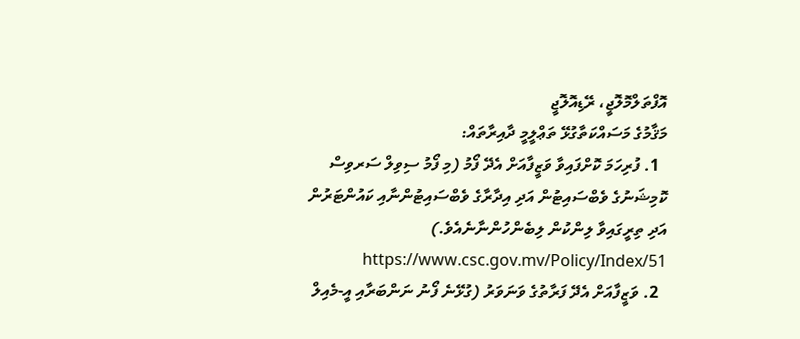އޮފްތަލްމޮލޮޖީ، ރޭޑިއޮލޮޖީ
މަޤާމުގެ މަސައްކަތާގުޅޭ ތަޢްލީމީ ދާއިރާތައް:
  1. ފުރިހަމަ ކޮށްފައިވާ ވަޒީފާއަށް އެދޭ ފޯމު (މި ފޯމު ސިވިލް ސަރވިސް ކޮމިޝަނުގެ ވެބްސައިޓުން އަދި އިދާރާގެ ވެބްސައިޓުންނާއި ކައުންޓަރުން އަދި ތިރީގައިވާ ލިންކުން ލިބެންހުންނާނެއެވެ.)  https://www.csc.gov.mv/Policy/Index/51
  2. ވަޒީފާއަށް އެދޭ ފަރާތުގެ ވަނަވަރު (ގުޅޭނެ ފޯނު ނަންބަރާއި އީ-މެއިލް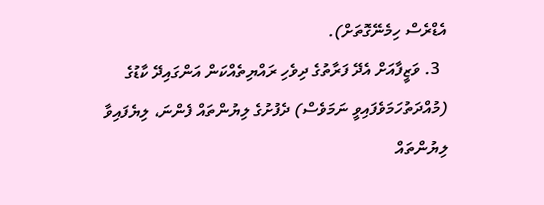އެޑްރެސް ހިމެނޭގޮތަށް).
  3. ވަޒީފާއަށް އެދޭ ފަރާތުގެ ދިވެހި ރައްޔިތެއްކަން އަންގައިދޭ ކާޑުގެ (މުއްދަތުހަމަވެފައިވީ ނަމަވެސް) ދެފުށުގެ ލިޔުންތައް ފެންނަ، ލިޔެފައިވާ ލިޔުންތައް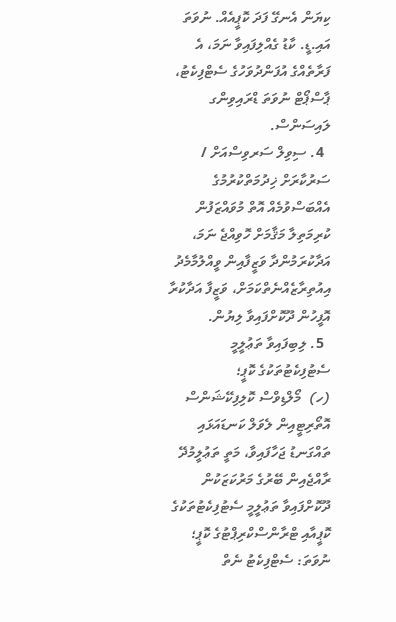ކިޔަން އެނގޭ ފަދަ ކޮޕީއެއް. ނުވަތަ އައި.ޑީ. ކާޑު ގެއްލިފައިވާ ނަމަ، އެ ފަރާތެއްގެ އުފަންދުވަހުގެ ސެޓްފިކެޓު، ޕާސްޕޯޓް ނުވަތަ ޑްރައިވިންގ ލައިސަންސް.
  4. ސިވިލް ސަރވިސްއަށް / ސަރުކާރަށް ޚިދުމަތްކުރުމުގެ އެއްބަސްވުމެއް އޮތް މުވައްޒަފުން ކުރިމަތިލާ މަޤާމަށް ހޮވިއްޖެ ނަމަ، އަދާކުރަމުންދާ ވަޒީފާއިން ވީއްލުމާމެދު އިއުތިރާޒެއްނެތްކަމަށް، ވަޒީފާ އަދާކުރާ އޮފީހުން ދޫކޮށްފައިވާ ލިޔުން.
  5. ލިބިފައިވާ ތަޢުލީމީ ސެޓުފިކެޓުތަކުގެ ކޮޕީ؛
(ހ)  މޯލްޑިވްސް ކޮލިފިކޭޝަންސް އޮތޯރިޓީއިން ލެވަލް ކަނޑައަޅައި ތައްގަނޑު ޖަހާފައިވާ، މަތީ ތަޢުލީމުދޭ ރާއްޖެއިން ބޭރުގެ މަރުކަޒަކުން ދޫކޮށްފައިވާ ތަޢުލީމީ ސެޓުފިކެޓުތަކުގެ ކޮޕީއާއި ޓްރާންސްކްރިޕްޓުގެ ކޮޕީ؛ ނުވަތަ: ސެޓްފިކެޓު ނެތް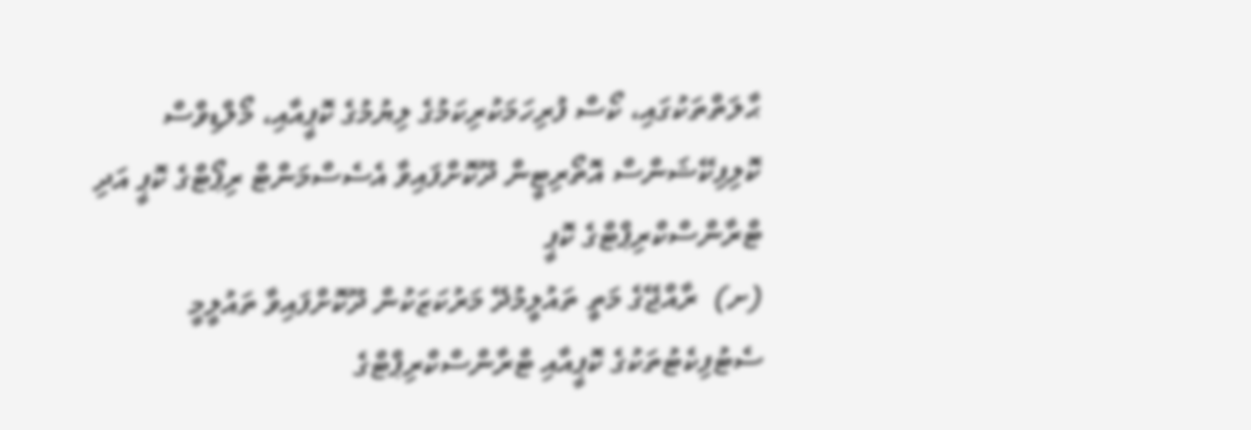ޙާލަތްތަކުގައި، ކޯސް ފުރިހަމަކުރިކަމުގެ ލިޔުމުގެ ކޮޕީއާއި، މޯލްޑިވްސް ކޮލިފިކޭޝަންސް އޮތޯރިޓީން ދޫކޮށްފައިވާ އެސެސްމަންޓް ރިޕޯޓްގެ ކޮޕީ އަދި ޓްރާންސްކްރިޕްޓްގެ ކޮޕީ
(ށ)  ރާއްޖޭގެ މަތީ ތައުލީމުދޭ މަރުކަޒަކުން ދޫކޮށްފައިވާ ތައުލީމީ ސެޓުފިކެޓުތަކުގެ ކޮޕީއާއި ޓްރާންސްކްރިޕްޓްގެ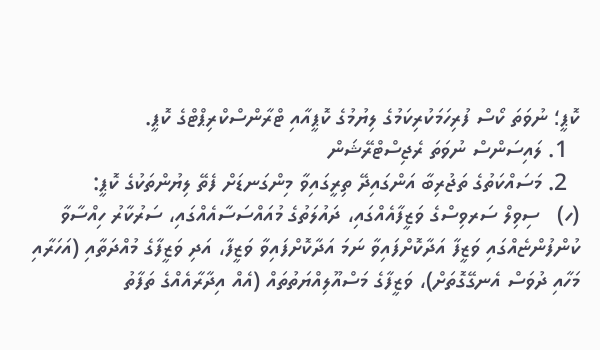ކޮޕީ؛ ނުވަތަ ކޯސް ފުރިހަމަކުރިކަމުގެ ލިޔުމުގެ ކޮޕީއާއި ޓްރާންސްކްރިޕްޓްގެ ކޮޕީ.
  1. ލައިސަންސް ނުވަތަ ރެޖިސްޓްރޭޝަން
  2. މަސައްކަތުގެ ތަޖުރިބާ އަންގައިދޭ ތިރީގައިވާ މިންގަނޑަށް ފެތޭ ލިޔުންތަކުގެ ކޮޕީ:
(ހ)   ސިވިލް ސަރވިސްގެ ވަޒީފާއެއްގައި، ދައުލަތުގެ މުއައްސަސާއެއްގައި، ސަރުކާރު ހިއްސާވާ ކުންފުންޏެއްގައި ވަޒީފާ އަދާކޮށްފައިވާ ނަމަ އަދާކޮށްފައިވާ ވަޒީފާ، އަދި ވަޒީފާގެ މުއްދަތާއި (އަހަރާއި މަހާއި ދުވަސް އެނގޭގޮތަށް)، ވަޒީފާގެ މަސްއޫލިއްޔަތުތައް (އެއް އިދާރާއެއްގެ ތަފާތު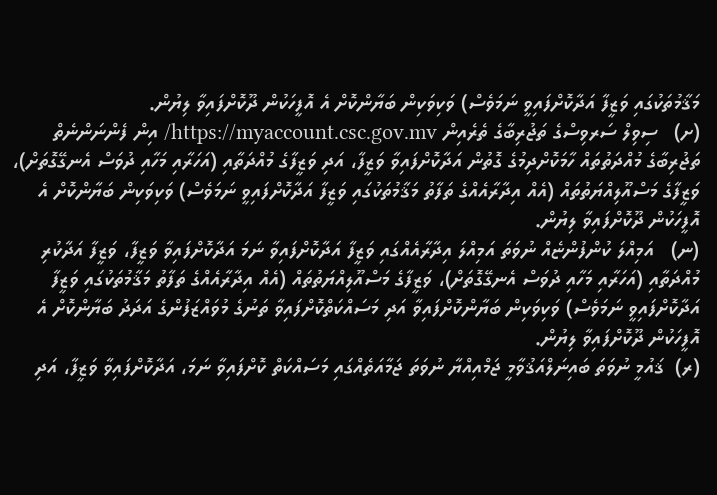މަޤާމުތަކުގައި ވަޒީފާ އަދާކޮށްފައިވީ ނަމަވެސް) ވަކިވަކިން ބަޔާންކޮށް އެ އޮފީހަކުން ދޫކޮށްފައިވާ ލިޔުން.
(ށ)   ސިވިލް ސަރވިސްގެ ތަޖުރިބާގެ ތެރެއިން https://myaccount.csc.gov.mv/ އިން ފެންނަންނެތް ތަޖުރިބާގެ މުއްދަތުތައް ހާމަކޮށްދިމުގެ ގޮތުން އަދާކޮށްފައިވާ ވަޒީފާ، އަދި ވަޒީފާގެ މުއްދަތާއި (އަހަރާއި މަހާއި ދުވަސް އެނގޭގޮތަށް)، ވަޒީފާގެ މަސްއޫލިއްޔަތުތައް (އެއް އިދާރާއެއްގެ ތަފާތު މަޤާމުތަކުގައި ވަޒީފާ އަދާކޮށްފައިވީ ނަމަވެސް) ވަކިވަކިން ބަޔާންކޮށް އެ އޮފީހަކުން ދޫކޮށްފައިވާ ލިޔުން.
(ނ)   އަމިއްލަ ކުންފުންޏެއް ނުވަތަ އަމިއްލަ އިދާރާއެއްގައި ވަޒީފާ އަދާކޮށްފައިވާ ނަމަ އަދާކޮށްފައިވާ ވަޒީފާ، ވަޒީފާ އަދާކުރި މުއްދަތާއި (އަހަރާއި މަހާއި ދުވަސް އެނގޭގޮތަށް)، ވަޒީފާގެ މަސްއޫލިއްޔަތުތައް (އެއް އިދާރާއެއްގެ ތަފާތު މަޤާމުތަކުގައި ވަޒީފާ އަދާކޮށްފައިވީ ނަމަވެސް) ވަކިވަކިން ބަޔާންކޮށްފައިވާ އަދި މަސައްކަތްކޮށްފައިވާ ތަނުގެ މުވައްޒަފުންގެ އަދަދު ބަޔާންކޮށް އެ އޮފީހަކުން ދޫކޮށްފައިވާ ލިޔުން.
(ރ)  ޤައުމީ ނުވަތަ ބައިނަލްއަޤުވާމީ ޖަމްއިއްޔާ ނުވަތަ ޖަމާއަތެއްގައި މަސައްކަތް ކޮށްފައިވާ ނަމަ، އަދާކޮށްފައިވާ ވަޒީފާ، އަދި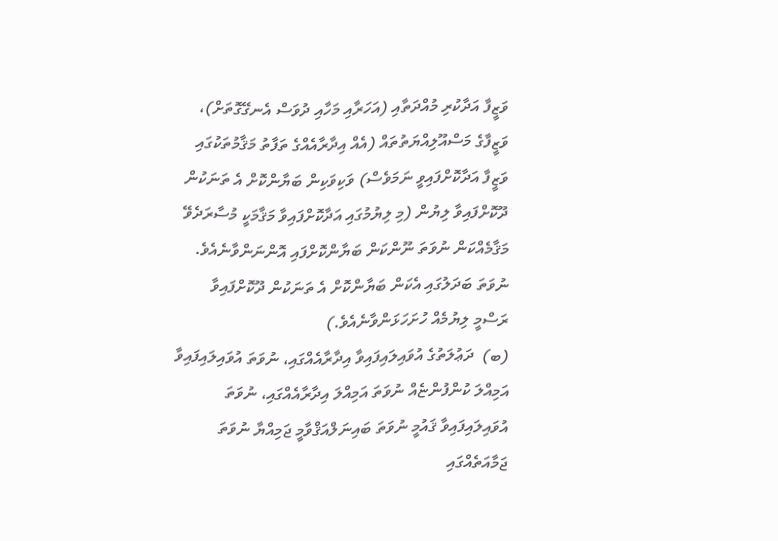ވަޒީފާ އަދާކުރި މުއްދަތާއި (އަހަރާއި މަހާއި ދުވަސް އެނގޭގޮތަށް)، ވަޒީފާގެ މަސްއޫލިއްޔަތުތައް (އެއް އިދާރާއެއްގެ ތަފާތު މަޤާމުތަކުގައި ވަޒީފާ އަދާކޮށްފައިވީ ނަމަވެސް) ވަކިވަކިން ބަޔާންކޮށް އެ ތަނަކުން ދޫކޮށްފައިވާ ލިޔުން (މި ލިޔުމުގައި އަދާކޮށްފައިވާ މަޤާމަކީ މުސާރަދެވޭ މަޤާމެއްކަން ނުވަތަ ނޫންކަން ބަޔާންކޮށްފައި އޮންނަންވާނެއެވެ. ނުވަތަ ބަދަލުގައި އެކަން ބަޔާންކޮށް އެ ތަނަކުން ދޫކޮށްފައިވާ ރަސްމީ ލިޔުމެއް ހުށަހަޅަންވާނެއެވެ.)
(ބ)  ދަޢުލަތުގެ އުވައިލައިފައިވާ އިދާރާއެއްގައި، ނުވަތަ އުވައިލައިފައިވާ އަމިއްލަ ކުންފުންޏެއް ނުވަތަ އަމިއްލަ އިދާރާއެއްގައި، ނުވަތަ އުވައިލައިފައިވާ ޤައުމީ ނުވަތަ ބައިނަލްއަޤްވާމީ ޖަމިއްޔާ ނުވަތަ ޖަމާއަތެއްގައި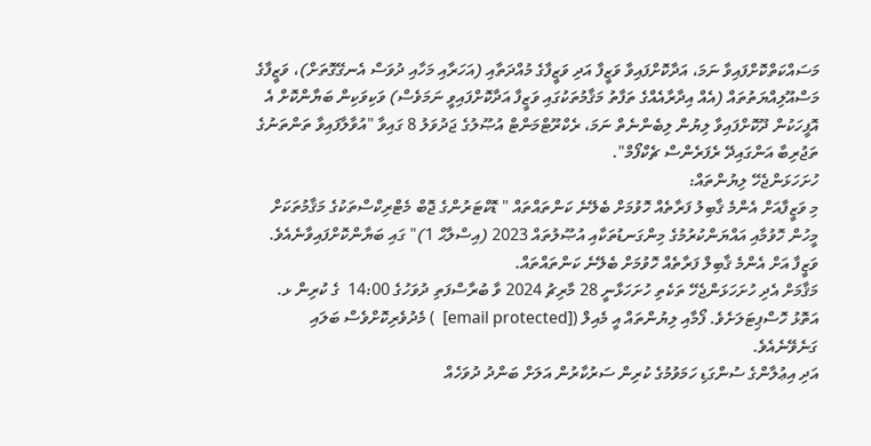މަސައްކަތްކޮށްފައިވާ ނަމަ، އަދާކޮށްފައިވާ ވަޒީފާ އަދި ވަޒީފާގެ މުއްދަތާއި (އަހަރާއި މަހާއި ދުވަސް އެނގޭގޮތަށް)، ވަޒީފާގެ މަސްއޫލިއްޔަތުތައް (އެއް އިދާރާއެއްގެ ތަފާތު މަޤާމުތަކުގައި ވަޒީފާ އަދާކޮށްފައިވީ ނަމަވެސް) ވަކިވަކިން ބަޔާންކޮށް އެ އޮފީހަކުން ދޫކޮށްފައިވާ ލިޔުން ލިބެންނެތް ނަމަ، ރެކްރޫޓްމަންޓް އުޞޫލުގެ ޖަދުވަލު 8 ގައިވާ "އުވާލާފައިވާ ތަންތަނުގެ ތަޖުރިބާ އަންގައިދޭ ރެފަރެންސް ޗެކްފޯމް".
ހުށަހަޅަންޖެހޭ ލިޔުންތައް:
މި ވަޒީފާއަށް އެންމެ ޤާބިލު ފަރާތެއް ހޮވުމަށް ބެލޭނެ ކަންތައްތައް " ޑޮކްޓަރުންގެ ޖޮބް މެޓްރިކްސްތަކުގެ މަޤާމުތަކަށް މީހުން ހޮވުމާއި އައްޔަންކުރުމުގެ މިންގަނޑުތަކާއި އުޞޫލުތައް 2023 (އިސްލާޙް 1)" ގައި ބަޔާންކޮށްފައިވާނެއެވެ.
ވަޒީފާ އަށް އެންމެ ޤާބިލް ފަރާތެއް ހޮވުމަށް ބެލޭނެ ކަންތައްތައް.
މަޤާމަށް އެދި ހުށަހަޅަންޖެހޭ ތަކެތި ހުށަހަޅާނީ 28 މާރިޗު 2024 ވާ ބުރާސްފަތި ދުވަހުގެ 14:00  ގެ ކުރިން ޅ. އަތޮޅު ހޮސްޕިޓަލަށެވެ. ފޯމާއި ލިޔުންތައް އީ މެއިލް ([email protected]  ) މެދުވެރިކޮށްވެސް ބަލައި ގަނެވޭނެއެވެ.
އަދި އިޢުލާންގެ ސުންގަޑި ހަމަވުމުގެ ކުރިން ސަރުކާރުން އަލަށް ބަންދު ދުވަހެއް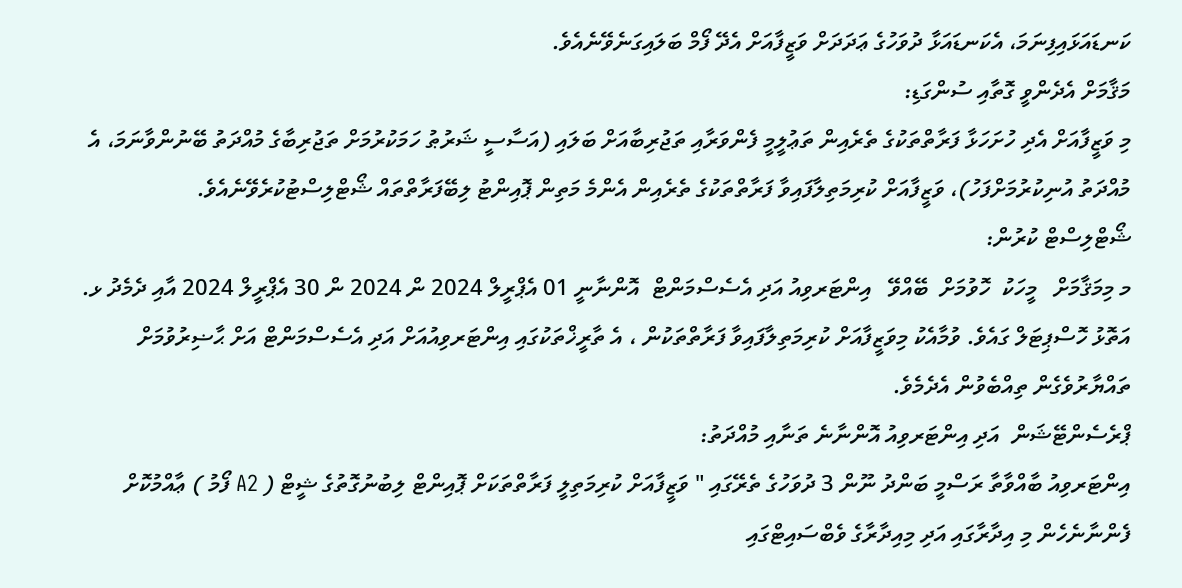ކަނޑައަޅައިފިނަމަ، އެކަނޑައަޅާ ދުވަހުގެ ޢަދަދަށް ވަޒީފާއަށް އެދޭ ފޯމް ބަލައިގަނެވޭނެއެވެ.
މަޤާމަށް އެދެންވީ ގޮތާއި ސުންގަޑި:
މި ވަޒީފާއަށް އެދި ހުށަހަޅާ ފަރާތްތަކުގެ ތެރެއިން ތަޢުލީމީ ފެންވަރާއި ތަޖުރިބާއަށް ބަލައި (އަސާސީ ޝަރުޠު ހަމަކުރުމަށް ތަޖުރިބާގެ މުއްދަތު ބޭނުންވާނަމަ، އެ މުއްދަތު އުނިކުރުމަށްފަހު)، ވަޒީފާއަށް ކުރިމަތިލާފައިވާ ފަރާތްތަކުގެ ތެރެއިން އެންމެ މަތިން ޕޮއިންޓު ލިބޭފަރާތްތައް ޝޯޓްލިސްޓުކުރެވޭނެއެވެ.
ޝޯޓްލިސްޓް ކުރުން:
މ މިމަޤާމަށް   މީހަކު  ހޮވުމަށް  ބޭއްވޭ   އިންޓަރވިއު އަދި އެސެސްމަންޓް  އޮންނާނީ 01 އެޕްރީލް 2024 ން 2024 ން 30 އެޕްރީލް 2024 އާއި ދެމެދު ޅ. އަތޮޅު ހޮސްޕިޓަލް ގައެވެ. ވުމާއެކު މިވަޒީފާއަށް ކުރިމަތިލާފައިވާ ފަރާތްތަކުން ، އެ ތާރީޚްތަކުގައި އިންޓަރވިއުއަށް އަދި އެސެސްމަންޓް އަށް ޙާޟިރުވުމަށް ތައްޔާރުވެގެން ތިއްބެވުން އެދެމެވެ.
ޕްރެސެންޓޭޝަން  އަދި އިންޓަރވިއު އޮންނާނެ ތަނާއި މުއްދަތު:
އިންޓަރވިއު ބާއްވާތާ ރަސްމީ ބަންދު ނޫން 3 ދުވަހުގެ ތެރޭގައި " ވަޒީފާއަށް ކުރިމަތިލީ ފަރާތްތަކަށް ޕޮއިންޓް ލިބުނުގޮތުގެ ޝީޓް ( A2 ފޯމު ) ޢާއްމުކޮށް ފެންނާނެހެން މި އިދާރާގައި އަދި މިއިދާރާގެ ވެބްސައިޓްގައި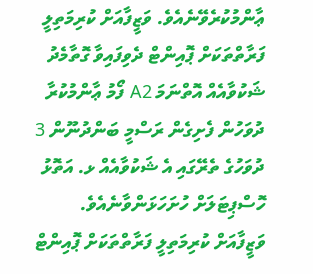ޢާންމުކުރެވޭނެއެވެ. ވަޒީފާއަށް ކުރިމަތިލީ ފަރާތްތަކަށް ޕޮއިންޓް ދެވިފައިވާ ގޮތާމެދު ޝަކުވާއެއް އޮތްނަމަ A2 ފޯމު ޢާންމުކުރާ ދުވަހުން ފެށިގެން ރަސްމީ ބަންދުނޫން 3 ދުވަހުގެ ތެރޭގައި އެ ޝަކުވާއެއް ޅ. އަތޮޅު ހޮސްޕިޓަލަށް ހުށަހަޅަންވާނެއެވެ.
ވަޒީފާއަށް ކުރިމަތިލީ ފަރާތްތަކަށް ޕޮއިންޓް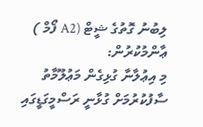ލިބުނު ގޮތުގެ ޝީޓް (A2 ފޯމް ) ޢާންމުކުރުން:
މި އިޢުލާނާ ގުޅިގެން މަޢުލޫމާތު ސާފުކުރުމަށް ގުޅާނީ ރަސްމީގަޑީގައި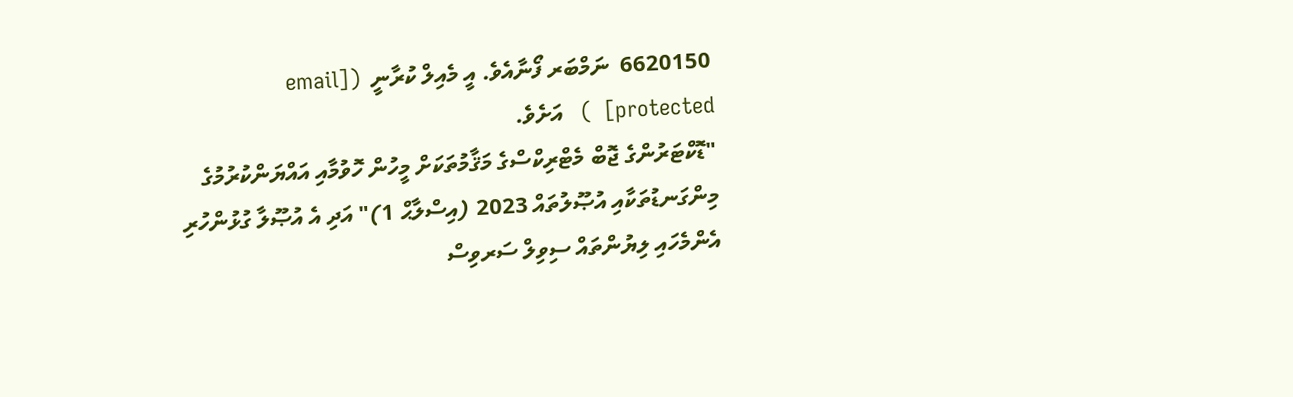6620150  ނަމްބަރ ފޯނާއެވެ. އީ މެއިލް ކުރާނީ  ([email protected]  )   އަށެވެ.
"ޑޮކްޓަރުންގެ ޖޮބް މެޓްރިކްސްގެ މަޤާމުތަކަށް މީހުން ހޮވުމާއި އައްޔަންކުރުމުގެ މިންގަނޑުތަކާއި އުޞޫލުތައް 2023 (އިސްލާޙް 1)" އަދި އެ އުޞޫލާ ގުޅުންހުރި އެންމެހައި ލިޔުންތައް ސިވިލް ސަރވިސް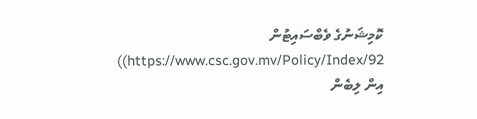ކޮމިޝަނުގެ ވެބްސައިޓުން https://www.csc.gov.mv/Policy/Index/92)) އިން ލިބެން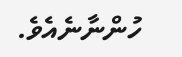ހުންނާނެއެވެ.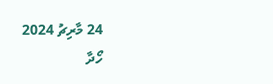24 މާރިޗު 2024
ހޯދާ